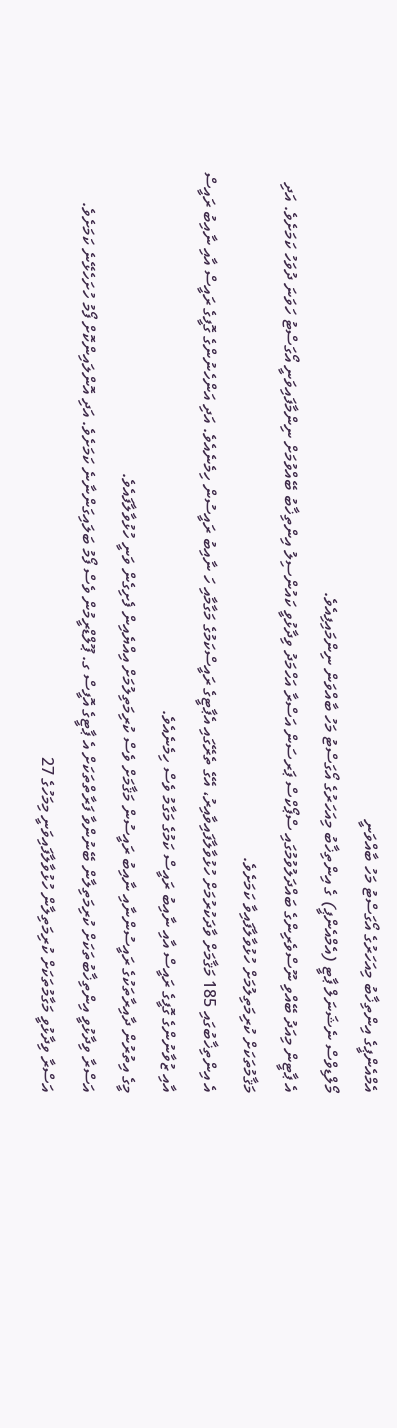އެމްއެންޕީގެ އިންތިޚާބު މިއަހަރުގެ އޯގަސްޓު މަހު ބާއްވަނީ
މޯލްޑިވްސް ނެޝަނަލް ޕާޓީ (އެމްއެންޕީ) ގެ އިންތިޚާބު މިއަހަރުގެ އޯގަސްޓު މަހު ބާއްވަން ނިންމައިފިއެވެ.
އެ ޕާޓީން މިއަދު ބޭއްވި ނޫސްވެރިންގެ ބައްދަލުވުމުގައި ސްޕޯކްސް ޕަރސަން އަސްރާ އަހްމަދު ވިދާޅުވީ ކައުންސިލު އިންތިޚާބު ބޭއްވުމަށް ނިންމާފައިވަނީ އޯގަސްޓު ހަވަނަ ދުވަހު ކަމަށެވެ. އަދި މަޤާމުތަކަށް ކުރިމަތިލުމަށް ހުޅުވާލާފައިވާ ކަމަށެވެ.
އެ އިންތިޚާބުގައި 185 މަޤާމަށް ވާދަކުރުމަށް ހުޅުވާލާފައިވާއިރު، އޭގެ ތެރޭގައި އެޕާޓީގެ ރައީސްކަމުގެ މަގާމާއި ހަ ނާއިބު ރައީސުން ހިމެނެއެވެ. އަދި އަންހެނުންގެ ގޮފީގެ ރައީސް އާއި ނާއިބު ރައީސް އާއި ޒުވާނުންގެ ގޮފީގެ ރައީސް އާއި ނާއިބު ރައީސް ކަމުގެ މަގާމު ވެސް ހިމެނެއެވެ.
މީގެ އިތުރުން ދާއިރާތަކުގެ ރައީސުންނާއި ނާއިބު ރައީސުން މަޤާމަށް ވެސް ކުރިމަތިލުމަށް އިއްޔެއިން ފެށިގެން ވަނީ ހުޅުވާލާފައެވެ.
އަސްރާ ވިދާޅުވީ އިންތިޚާބުތަކަށް ކުރިމަތިލާން ބޭނުންވާ ފަރާތްތަކަށް އެ ޕާޓީގެ އޮފީސް ގ. ޕޫލްޑްރީމުން ވެސް ފޯމު ބަލައިގަންނާނެ ކަމަށެވެ. އަދި އޮންލައިންކޮށް ފޯމު ހުށަހެޅޭނެ ކަމަށެވެ.
އަސްރާ ވިދާޅުވީ މަގާމުތަކަށް ކުރިމަތިލާން ހުޅުވާލާފައިވަނީ މިމަހުގެ 27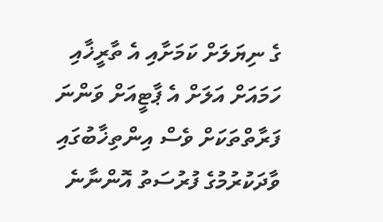ގެ ނިޔަލަށް ކަމަށާއި އެ ތާރީޚާއި ހަމައަށް އަލަށް އެ ޕާޓީއަށް ވަންނަ ފަރާތްތަކަށް ވެސް އިންތިޚާބުގައި ވާދަކުރުމުގެ ފުރުސަތު އޮންނާނެ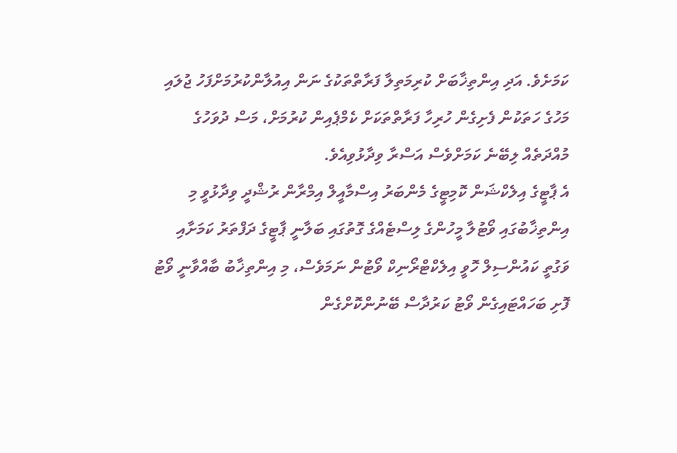ކަމަށެވެ. އަދި އިންތިޚާބަށް ކުރިމަތިލާ ފަރާތްތަކުގެ ނަން އިއުލާންކުރުމަށްފަހު ޖުލައި މަހުގެ ހަތަކުން ފެށިގެން ހުރިހާ ފަރާތްތަކަށް ކެމްޕެއިން ކުރުމަށް، މަސް ދުވަހުގެ މުއްދަތެއް ލިބޭނެ ކަމަށްވެސް އަސްރާ ވިދާޅުވިއެވެ.
އެ ޕާޓީގެ އިލެކްޝަން ކޮމިޓީގެ މެންބަރު އިސްމާއީލް އިމްރާން ރުޝްދީ ވިދާޅުވީ މި އިންތިޚާބުގައި ވޯޓުލާ މީހުންގެ ލިސްޓެއްގެ ގޮތުގައި ބަލާނީ ޕާޓީގެ ދަފްތަރު ކަމަށާއި ވަގުތީ ކައުންސިލް ހޮވީ އިލެކްޓްރޯނިކް ވޯޓުން ނަމަވެސް، މި އިންތިޚާބު ބާއްވާނީ ވޯޓު ފޮށި ބަހައްޓައިގެން ވޯޓު ކަރުދާސް ބޭނުންކޮށްގެން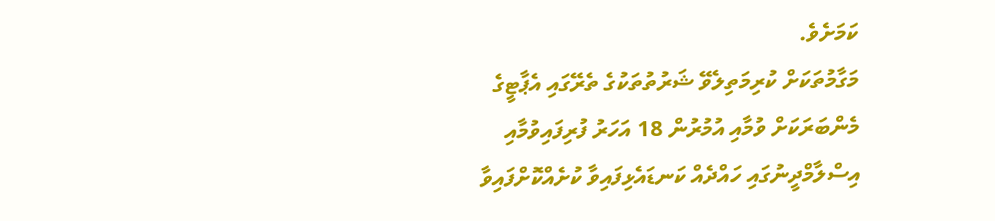ކަމަށެވެ.
މަގާމުތަކަށް ކުރިމަތިލެވޭ ޝަރުތުތަކުގެ ތެރޭގައި އެޕާޓީގެ މެންބަރަކަށް ވުމާއި އުމުރުން 18 އަހަރު ފުރިފައިވުމާއި އިސްލާމްދީނުގައި ހައްދެއް ކަނޑައެޅިފައިވާ ކުށެއްކޮށްފައިވާ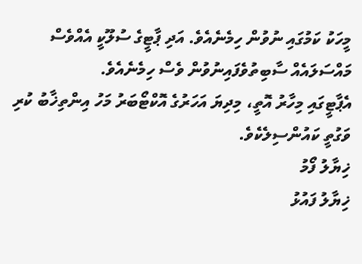މީހަކު ކަމުގައި ނުވުން ހިމެނެއެވެ. އަދި ޕާޓީގެ ސުލޫކީ އެއްވެސް މައްސަލައެއް ސާބިތުވެފައިނުވުން ވެސް ހިމެނެއެވެ.
އެޕާޓީގައި މިހާރު އޮތީ، މިދިޔަ އަހަރުގެ އޮކްޓޯބަރު މަހު އިންތިޚާބު ކުރި ވަގުތީ ކައުންސިލެކެވެ.
ޚިޔާލު ފޯމު
ޚިޔާލު ފައުޅު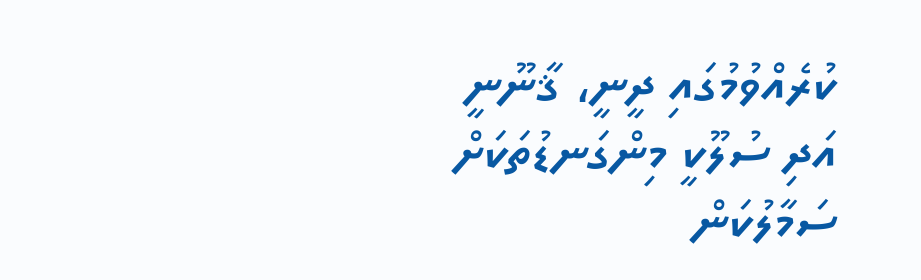ކުރެއްވުމުގައި ދީނީ، ޤާނޫނީ އަދި ސުލޫކީ މިންގަނޑުތަކަށް ސަމާލުކަން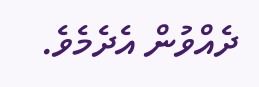ދެއްވުން އެދެމެވެ.